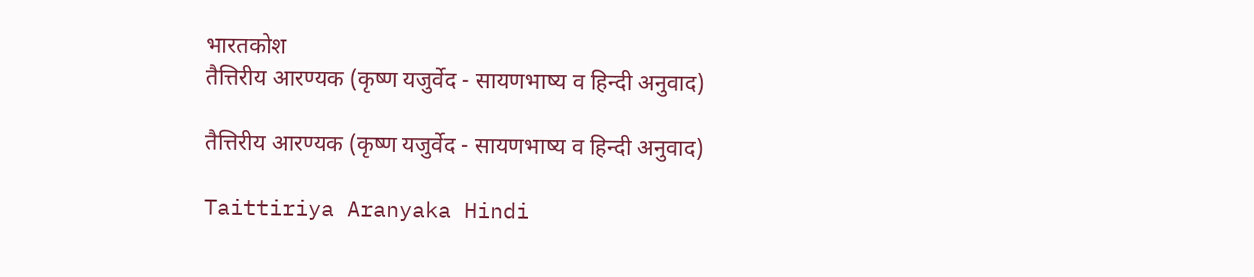भारतकोश
तैत्तिरीय आरण्यक (कृष्ण यजुर्वेद - सायणभाष्य व हिन्दी अनुवाद)

तैत्तिरीय आरण्यक (कृष्ण यजुर्वेद - सायणभाष्य व हिन्दी अनुवाद)

Taittiriya Aranyaka Hindi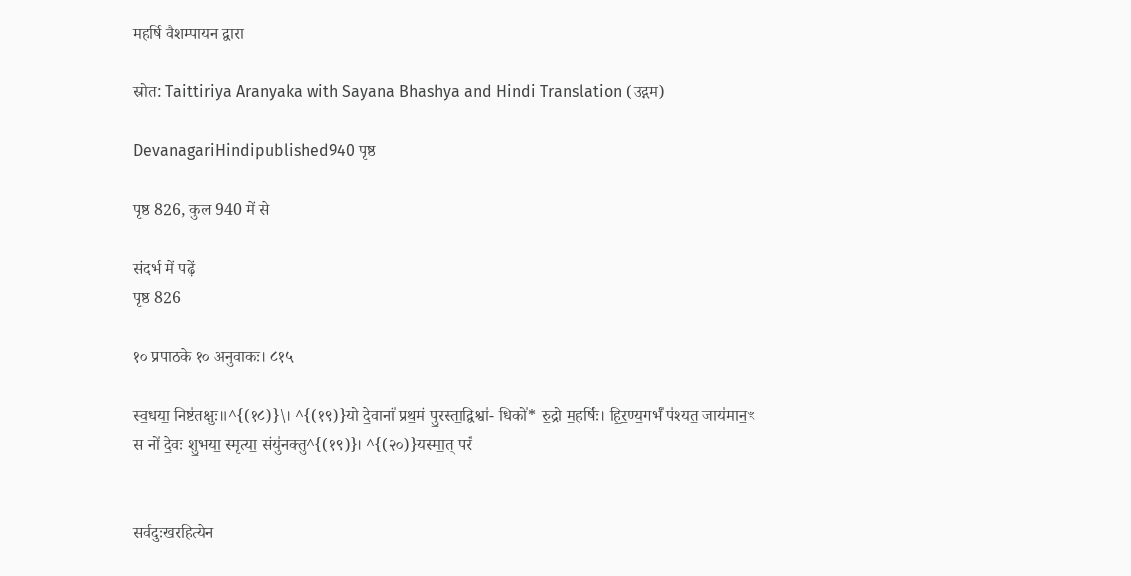महर्षि वैशम्पायन द्वारा

स्रोत: Taittiriya Aranyaka with Sayana Bhashya and Hindi Translation (उद्गम)

DevanagariHindipublished940 पृष्ठ

पृष्ठ 826, कुल 940 में से

संदर्भ में पढ़ें
पृष्ठ 826

१० प्रपाठके १० अनुवाकः। ८१५

स्व॒धया॒ निष्ट॑तक्षुः॥^{(१८)}\। ^{(१९)}यो दे॒वानां॑ प्रथ॒मं पु॒रस्ता॒द्विश्वा॑- धिको॑* रु॒द्रो म॒हर्षिः॑। हि॒र॒ण्य॒गर्भं॑ प॑श्यत॒ जाय॑मान॒ꣳ स नो॑ दे॒वः शु॒भया॒ स्मृत्या॒ संयु॑नक्तु^{(१९)}। ^{(२०)}यस्मा॒त् परं॑


सर्वदुःखरहित्येन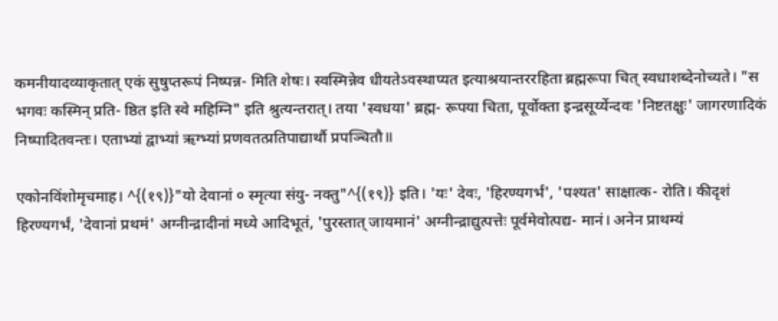कमनीयादव्याकृतात् एकं सुषुप्तरूपं निष्पन्न- मिति शेषः। स्वस्मिन्नेव धीयतेऽवस्थाप्यत इत्याश्रयान्तररहिता ब्रह्मरूपा चित् स्वधाशब्देनोच्यते। "स भगवः कस्मिन् प्रति- ष्ठित इति स्वे महिम्नि" इति श्रुत्यन्तरात्। तया 'स्वधया' ब्रह्म- रूपया चिता, पूर्वोक्ता इन्द्रसूर्य्येन्दवः 'निष्टतक्षुः' जागरणादिकं निष्पादितवन्तः। एताभ्यां द्वाभ्यां ऋग्भ्यां प्रणवतत्प्रतिपाद्यार्थौ प्रपञ्चितौ॥

एकोनविंशोमृचमाह। ^{(१९)}"यो देवानां ० स्मृत्या संयु- नक्तु"^{(१९)} इति। 'यः' देवः, 'हिरण्यगर्भं', 'पश्यत' साक्षात्क- रोति। कीदृशं हिरण्यगर्भं, 'देवानां प्रथमं' अग्नीन्द्रादीनां मध्ये आदिभूतं, 'पुरस्तात् जायमानं' अग्नीन्द्राद्युत्पत्तेः पूर्वमेवोत्पद्य- मानं। अनेन प्राथम्यं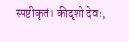स्पष्टीकृतं। कीदृशो देवः,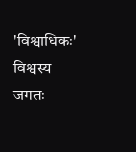'विश्वाधिकः' विश्वस्य जगतः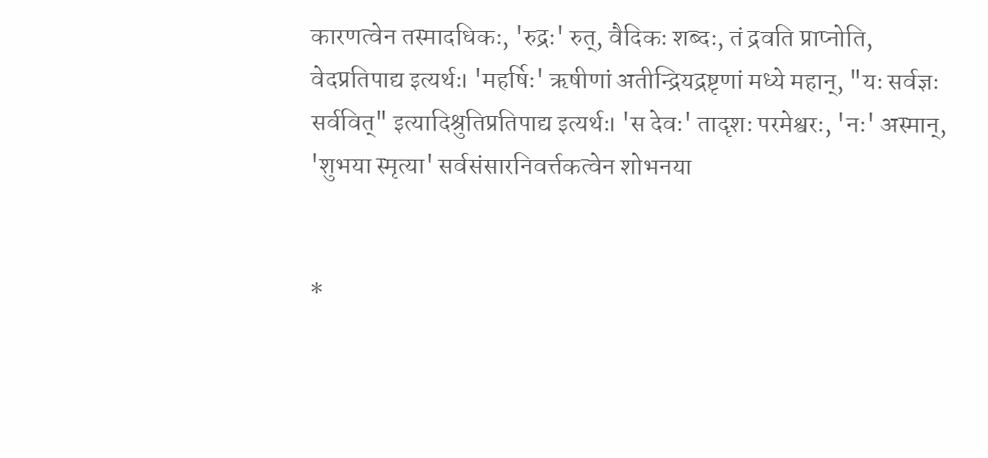कारणत्वेन तस्मादधिकः, 'रुद्रः' रुत्, वैदिकः शब्दः, तं द्रवति प्राप्नोति, वेदप्रतिपाद्य इत्यर्थः। 'महर्षिः' ऋषीणां अतीन्द्रियद्रष्टृणां मध्ये महान्, "यः सर्वज्ञः सर्ववित्" इत्यादिश्रुतिप्रतिपाद्य इत्यर्थः। 'स देवः' तादृशः परमेश्वरः, 'नः' अस्मान्, 'शुभया स्मृत्या' सर्वसंसारनिवर्त्तकत्वेन शोभनया


*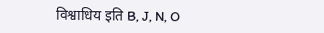विश्वाधिय इति B, J, N, O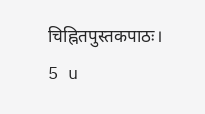चिह्नितपुस्तकपाठः।
5 u